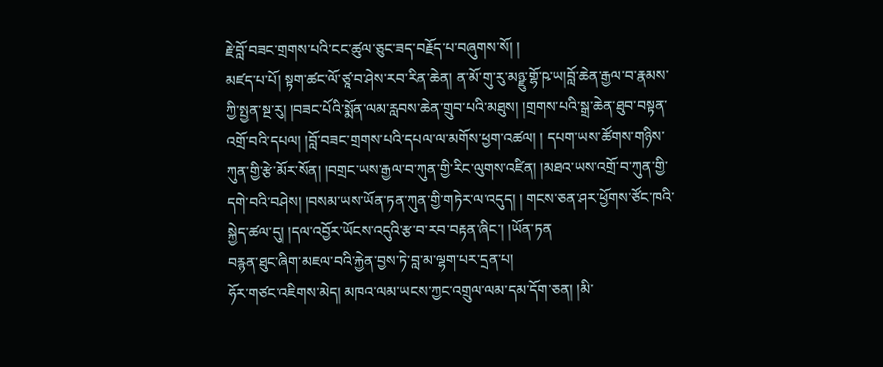རྗེ་བློ་བཟང་གྲགས་པའི་ངང་ཚུལ་ཅུང་ཟད་བརྗོད་པ་བཞུགས་སོ། །
མཛད་པ་པོ། སྟག་ཚང་ལོ་ཙཱ་བ་ཤེས་རབ་རིན་ཆེན། ན་མོ་གུ་རུ་མཉྫུ་གྷོ་ཥ་ཡ།བློ་ཆེན་རྒྱལ་བ་རྣམས་ཀྱི་སྤྱན་སྔ་རུ། །བཟང་པོའི་སྨོན་ལམ་རླབས་ཆེན་གྲུབ་པའི་མཐུས། །གྲགས་པའི་སྒྲ་ཆེན་ཐུབ་བསྟན་འགྲོ་བའི་དཔལ། །བློ་བཟང་གྲགས་པའི་དཔལ་ལ་མགོས་ཕྱག་འཚལ། ། དཔག་ཡས་ཚོགས་གཉིས་ཀུན་གྱི་རྩེ་མོར་སོན། །བགྲང་ཡས་རྒྱལ་བ་ཀུན་གྱི་རིང་ལུགས་འཛིན། །མཐའ་ཡས་འགྲོ་བ་ཀུན་གྱི་དགེ་བའི་བཤེས། །བསམ་ཡས་ཡོན་ཏན་ཀུན་གྱི་གཏེར་ལ་འདུད། ། གངས་ཅན་ཤར་ཕྱོགས་ཙོང་ཁའི་སྐྱེད་ཚལ་དུ། །དལ་འབྱོར་ཡོངས་འདུའི་རྩ་བ་རབ་བརྟན་ཞིང་། །ཡོན་ཏན
བརྙན་ཐུང་ཞིག་མཇལ་བའི་རྐྱེན་བྱས་ཏེ་བླ་མ་ལྷག་པར་དྲན་པ།
ཧོར་གཙང་འཇིགས་མེད། མཁའ་ལམ་ཡངས་ཀྱང་འགྲུལ་ལམ་དམ་དོག་ཅན། །མི་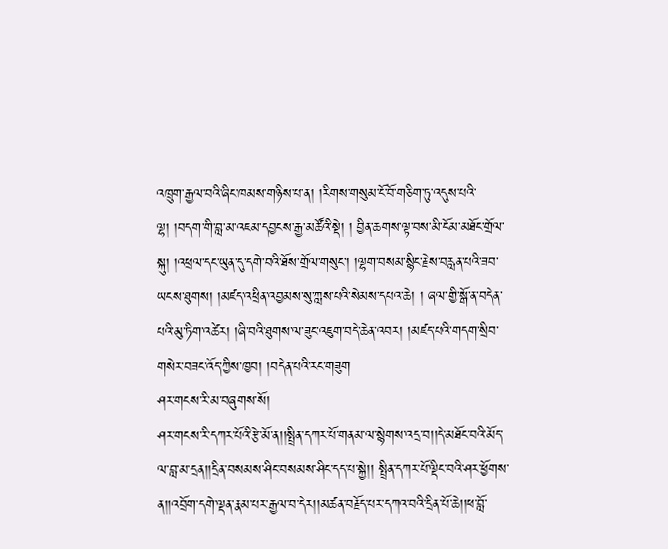འཁྲུག་རྒྱལ་བའི་ཞིང་ཁམས་གཉིས་པ་ན། །རིགས་གསུམ་ངོ་བོ་གཅིག་ཏུ་འདུས་པའི་ལྷ། །བདག་གི་བླ་མ་འཇམ་དབྱངས་རྒྱ་མཚོའི་སྡེ། ། བྱིན་ཆགས་ལྟ་བས་མི་ངོམ་མཐོང་གྲོལ་སྐུ། །འཕྲལ་དང་ཡུན་དུ་དགེ་བའི་ཐོས་གྲོལ་གསུང་། །ལྷག་བསམ་སྙིང་རྗེས་བརླན་པའི་ཟབ་ཡངས་ཐུགས། །མཛད་འཕྲིན་འབྱམས་སུ་ཀླས་པའི་སེམས་དཔའ་ཆེ། ། ཞལ་གྱི་སྒོ་ན་བདེན་པའི་མུ་ཏིག་འཚེར། །ཞི་བའི་ཐུགས་ལ་ཟུང་འཇུག་བདེ་ཆེན་འབར། །མཛད་པའི་གདག་སྲིབ་གསེར་བཟང་འོད་ཀྱིས་ཁྱབ། །བདེན་པའི་རང་གཟུག
ཤར་གངས་རི་མ་བཞུགས་སོ།
ཤར་གངས་རི་དཀར་པོའི་རྩེ་མོ་ན།།སྤྲིན་དཀར་པོ་གནམ་ལ་སྙེགས་འདྲ་བ།།དེ་མཐོང་བའི་མོད་ལ་བླ་མ་དྲན།།དྲིན་བསམས་ཤིང་བསམས་ཤིང་དད་པ་སྐྱེ།། སྤྲིན་དཀར་པོ་ལྡིང་བའི་ཤར་ཕྱོགས་ན།།འབྲོག་དགེ་ལྡན་རྣམ་པར་རྒྱལ་བ་དེར།།མཚན་བརྗོད་པར་དཀའ་བའི་དྲིན་པོ་ཆེ།།ཕ་བློ་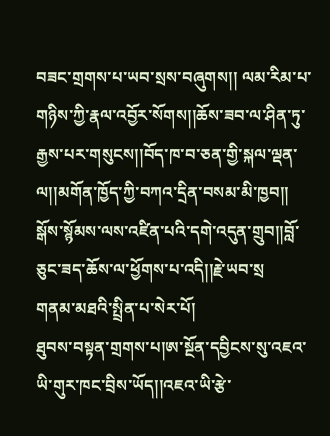བཟང་གྲགས་པ་ཡབ་སྲས་བཞུགས།། ལམ་རིམ་པ་གཉིས་ཀྱི་རྣལ་འབྱོར་སོགས།།ཆོས་ཟབ་ལ་ཤིན་ཏུ་རྒྱས་པར་གསུངས།།བོད་ཁ་བ་ཅན་གྱི་སྐལ་ལྡན་ལ།།མགོན་ཁྱོད་ཀྱི་བཀའ་དྲིན་བསམ་མི་ཁྱབ།། སྒོས་སྙོམས་ལས་འཛིན་པའི་དགེ་འདུན་གྲུབ།།བློ་ཅུང་ཟད་ཆོས་ལ་ཕྱོགས་པ་འདི།།རྗེ་ཡབ་སྲ
གནམ་མཐའི་སྤྲིན་པ་སེར་པོ།
ཐུབས་བསྟན་གྲགས་པ།ཨ་སྔོན་དབྱིངས་སུ་འཇའ་ཡི་གུར་ཁང་བྲིས་ཡོད།།འཇའ་ཡི་རྩེ་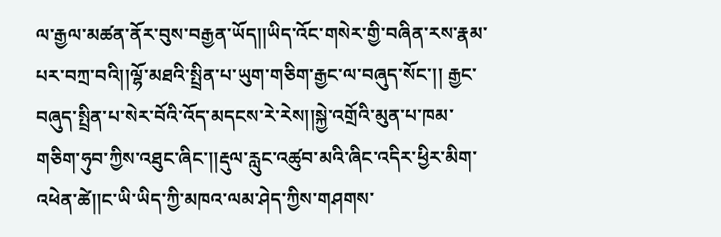ལ་རྒྱལ་མཚན་ནོར་བུས་བརྒྱན་ཡོད།།ཡིད་འོང་གསེར་གྱི་བཞིན་རས་རྣམ་པར་བཀྲ་བའི།།ལྷོ་མཐའི་སྤྲིན་པ་ཡུག་གཅིག་རྒྱང་ལ་བཞུད་སོང་།། རྒྱང་བཞུད་སྤྲིན་པ་སེར་བོའི་འོད་མདངས་རེ་རེས།།སྐྱེ་འགྲོའི་མུན་པ་ཁམ་གཅིག་ཧུབ་ཀྱིས་འཐུང་ཞིང་།།རྡུལ་རླུང་འཚུབ་མའི་ཞིང་འདིར་ཕྱིར་མིག་འཕེན་ཚེ།།ང་ཡི་ཡིད་ཀྱི་མཁའ་ལམ་ཤེད་ཀྱིས་གཤགས་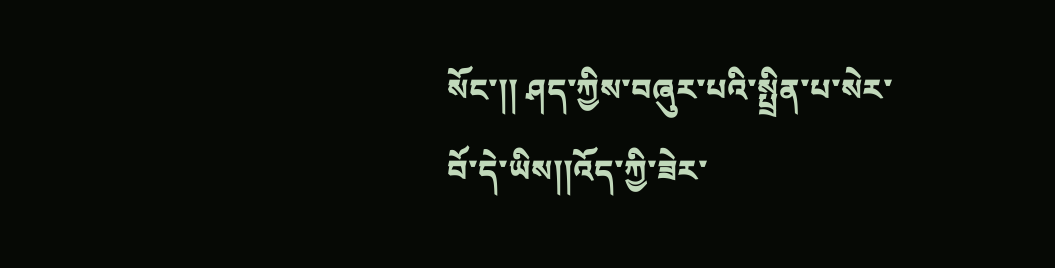སོང་།། ཤད་ཀྱིས་བཞུར་པའི་སྤྲིན་པ་སེར་བོ་དེ་ཡིས།།འོད་ཀྱི་ཟེར་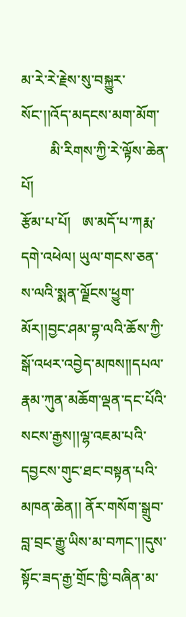མ་རེ་རེ་རྗེས་སུ་བསྐྱུར་སོང་།།འོད་མདངས་མག་མོག་
        མི་རིགས་ཀྱི་རེ་ལྟོས་ཆེན་པོ།
རྩོམ་པ་པོ།   ཨ་མདོ་པ་ཀརྨ་དགེ་འཕེལ། ཡུལ་གངས་ཅན་ས་ལའི་སྨན་ལྗོངས་ཕྱུག་མོར།།བྱང་ཤམ་བྷ་ལའི་ཆོས་ཀྱི་སྒོ་འཕར་འབྱེད་མཁས།།དཔལ་རྣམ་ཀུན་མཆོག་ལྡན་དང་པོའི་སངས་རྒྱས།།ལྷ་འཇམ་པའི་དབྱངས་གུང་ཐང་བསྟན་པའི་མཁན་ཆེན།། ནོར་གསོག་སྒྲུབ་བླ་བྲང་རྒྱུ་ཡིས་མ་བཀང་།།དུས་སྟོང་ཟད་རྒྱ་གྲོང་ཁྱི་བཞིན་མ་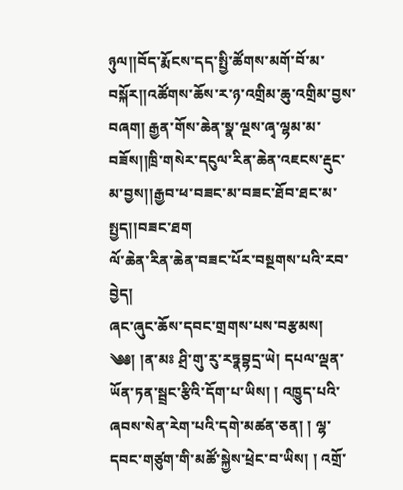ཉུལ།།བོད་རྨོངས་དད་སྤྱི་ཚོགས་མགོ་བོ་མ་བསྐོར།།འཚོགས་ཆོས་ར་ཉ་འགྲིམ་ཆུ་འགྲིམ་བྱས་བཞག། རྒྱན་གོས་ཆེན་སྣ་ལྔས་ཞྭ་ལྷམ་མ་བཟོས།།ཁྲི་གསེར་དངུལ་རིན་ཆེན་འཇངས་རྡུང་མ་བྱས།།རྒྱབ་ཕ་བཟང་མ་བཟང་ཐོབ་ཐང་མ་སྤྱད།།བཟང་ཐག
ལོ་ཆེན་རིན་ཆེན་བཟང་པོར་བསྔགས་པའི་རབ་བྱེད།
ཞང་ཞུང་ཆོས་དབང་གྲགས་པས་བརྩམས།  ༄༅། །ན་མཿ ཤྲི་གུ་རུ་རཏྣབྷདྲ་ཡེ། དཔལ་ལྡན་ཡོན་ཏན་སྦྲང་རྩིའི་དོག་པ་ཡིས། ། འཁྱུད་པའི་ཞབས་སེན་རེག་པའི་དགེ་མཚན་ཅན། ། ལྷ་དབང་གཙུག་གི་མཚོ་སྐྱེས་ཕྲེང་བ་ཡིས། ། འགྲོ་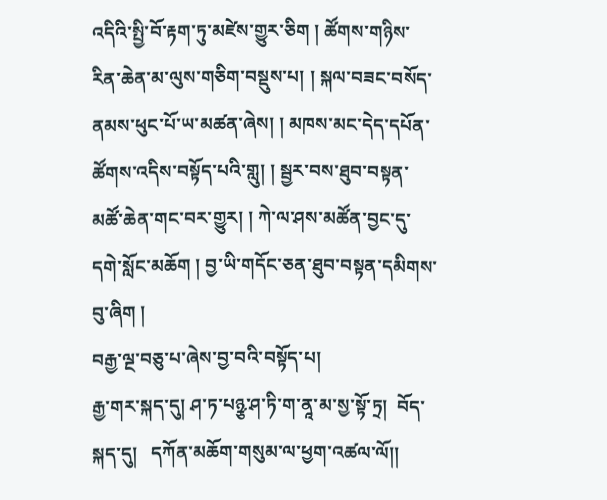འདིའི་སྤྱི་བོ་རྟག་ཏུ་མཛེས་གྱུར་ཅིག ། ཚོགས་གཉིས་རིན་ཆེན་མ་ལུས་གཅིག་བསྡུས་པ། ། སྐལ་བཟང་བསོད་ནམས་ཕུང་པོ་ཡ་མཚན་ཞེས། ། མཁས་མང་དེད་དཔོན་ཚོགས་འདིས་བསྟོད་པའི་གླུ། ། སྦྱར་བས་ཐུབ་བསྟན་མཚོ་ཆེན་གང་བར་གྱུར། ། ཀེ་ལ་ཤས་མཚོན་བྱང་དུ་དགེ་སློང་མཆོག ། བྱ་ཡི་གདོང་ཅན་ཐུབ་བསྟན་དམིགས་བུ་ཞིག །
བརྒྱ་ལྔ་བཅུ་པ་ཞེས་བྱ་བའི་བསྟོད་པ།
རྒྱ་གར་སྐད་དུ། ཤ་ཏ་པཉྩ་ཤ་ཏི་ག་ནཱ་མ་སྱ་སྟོ་ཏྲ།  བོད་སྐད་དུ།   དཀོན་མཆོག་གསུམ་ལ་ཕྱག་འཚལ་ལོ།།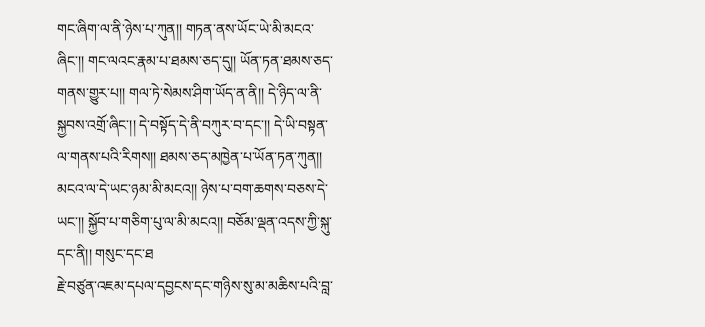གང་ཞིག་ལ་ནི་ཉེས་པ་ཀུན།། གཏན་ནས་ཡོང་ཡེ་མི་མངའ་ཞིང་།། གང་ལའང་རྣམ་པ་ཐམས་ཅད་དུ།། ཡོན་ཏན་ཐམས་ཅད་གནས་གྱུར་པ།། གལ་ཏེ་སེམས་ཤིག་ཡོད་ན་ནི།། དེ་ཉིད་ལ་ནི་སྐྱབས་འགྲོ་ཞིང་།། དེ་བསྟོད་དེ་ནི་བཀུར་བ་དང་།། དེ་ཡི་བསྟན་ལ་གནས་པའི་རིགས།། ཐམས་ཅད་མཁྱེན་པ་ཡོན་ཏན་ཀུན།། མངའ་ལ་དེ་ཡང་ཉམ་མི་མངའ།། ཉེས་པ་བག་ཆགས་བཅས་དེ་ཡང་།། སྐྱོབ་པ་གཅིག་པུ་ལ་མི་མངའ།། བཅོམ་ལྡན་འདས་ཀྱི་སྐུ་དང་ནི།། གསུང་དང་ཐ
རྗེ་བཙུན་འཇམ་དཔལ་དབྱངས་དང་གཉིས་སུ་མ་མཆིས་པའི་བླ་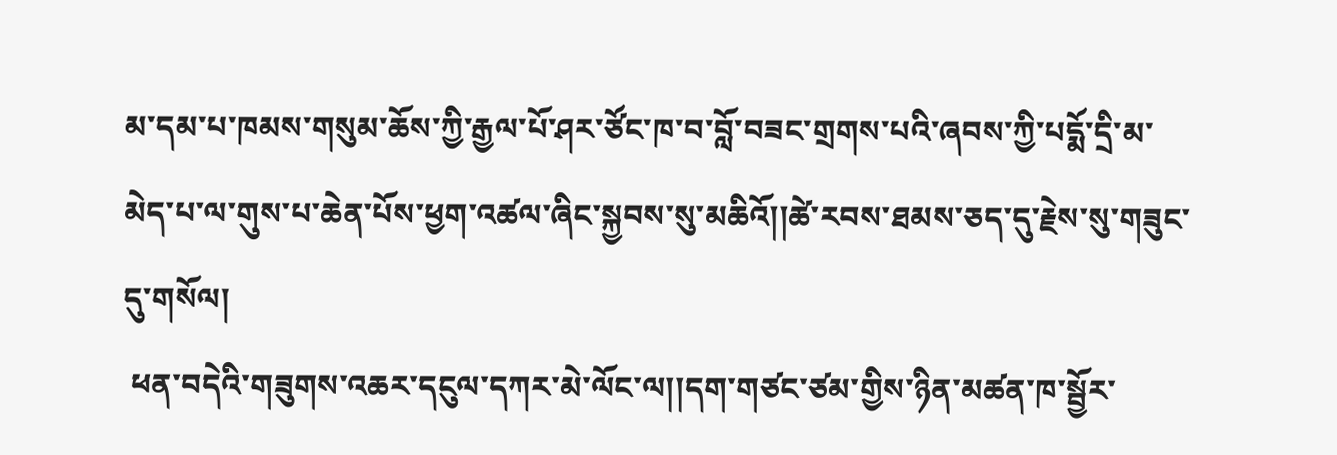མ་དམ་པ་ཁམས་གསུམ་ཆོས་ཀྱི་རྒྱལ་པོ་ཤར་ཙོང་ཁ་བ་བློ་བཟང་གྲགས་པའི་ཞབས་ཀྱི་པདྨོ་དྲི་མ་མེད་པ་ལ་གུས་པ་ཆེན་པོས་ཕྱག་འཚལ་ཞིང་སྐྱབས་སུ་མཆིའོ།།ཚེ་རབས་ཐམས་ཅད་དུ་རྗེས་སུ་གཟུང་དུ་གསོལ།
 ཕན་བདེའི་གཟུགས་འཆར་དངུལ་དཀར་མེ་ལོང་ལ།།དག་གཙང་ཙམ་གྱིས་ཉིན་མཚན་ཁ་སྦྱོར་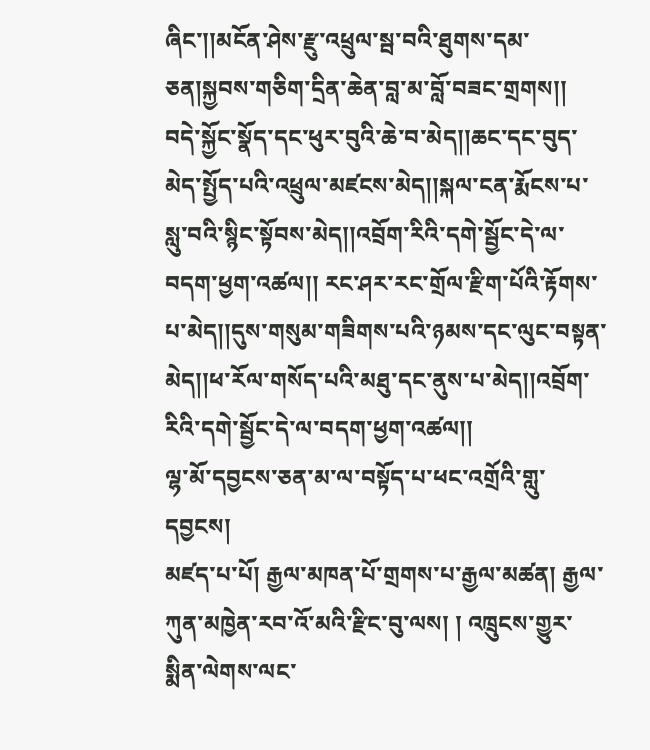ཞིང་།།མངོན་ཤེས་རྫུ་འཕྲུལ་སྦ་བའི་ཐུགས་དམ་ཅན།སྐྱབས་གཅིག་དྲིན་ཆེན་བླ་མ་བློ་བཟང་གྲགས།།  བདེ་སྐྱོང་སྣོད་དང་ཕུར་བུའི་ཆེ་བ་མེད།།ཆང་དང་བུད་མེད་སྤྱོད་པའི་འཕྲུལ་མཛངས་མེད།།སྐལ་ངན་རྨོངས་པ་སླུ་བའི་སྙིང་སྟོབས་མེད།།འབྲོག་རིའི་དགེ་སྦྱོང་དེ་ལ་བདག་ཕྱག་འཚལ།། རང་ཤར་རང་གྲོལ་རྫིག་པོའི་རྟོགས་པ་མེད།།དུས་གསུམ་གཟིགས་པའི་ཉམས་དང་ལུང་བསྟན་མེད།།ཕ་རོལ་གསོད་པའི་མཐུ་དང་ནུས་པ་མེད།།འབྲོག་རིའི་དགེ་སྦྱོང་དེ་ལ་བདག་ཕྱག་འཚལ།།
ལྷ་མོ་དབྱངས་ཅན་མ་ལ་བསྟོད་པ་ཕང་འགྲོའི་གླུ་དབྱངས།
མཛད་པ་པོ། རྒྱལ་མཁན་པོ་གྲགས་པ་རྒྱལ་མཚན། རྒྱལ་ཀུན་མཁྱེན་རབ་འོ་མའི་རྫིང་བུ་ལས། ། འཁྲུངས་གྱུར་སྨིན་ལེགས་ལང་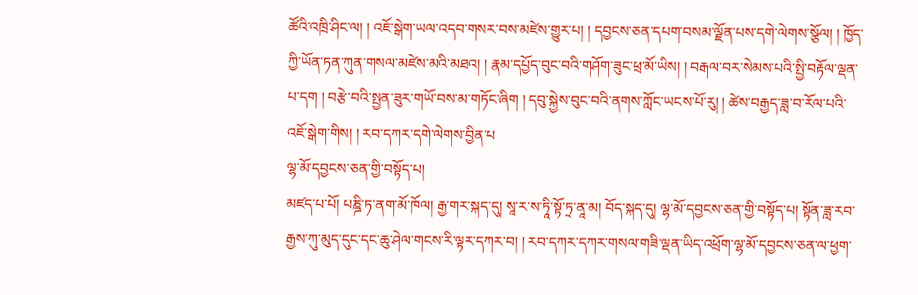ཚོའི་འཁྲི་ཤིང་ལ། ། འཇོ་སྒེག་ཡལ་འདབ་གསར་བས་མཛེས་གྱུར་པ། ། དབྱངས་ཅན་དཔག་བསམ་ལྗོན་པས་དགེ་ལེགས་སྩོལ། ། ཁྱོད་ཀྱི་ཡོན་ཏན་ཀུན་གསལ་མཛེས་མའི་མཐའ། ། རྣམ་དཔྱོད་བུང་བའི་གཤོག་ཟུང་ཕྲ་མོ་ཡིས། ། བརྒལ་བར་སེམས་པའི་སྤྱི་བརྟོལ་ལྡན་པ་དག ། བརྩེ་བའི་སྤྱན་ཟུར་གཡོ་བས་མ་གཏོང་ཞིག ། དབུ་སྐྱེས་བུང་བའི་ནགས་ཀློང་ཡངས་པོ་རུ། ། ཚེས་བརྒྱད་ཟླ་བ་རོལ་པའི་འཇོ་སྒེག་གིས། ། རབ་དཀར་དགེ་ལེགས་བྱིན་པ
ལྷ་མོ་དབྱངས་ཅན་གྱི་བསྟོད་པ།
མཛད་པ་པོ། པཎྜི་ཏ་ནག་མོ་ཁོལ། རྒྱ་གར་སྐད་དུ། སཱ་ར་ས་ཏཱི་སྟོ་ཏྲ་ནཱ་མ། བོད་སྐད་དུ། ལྷ་མོ་དབྱངས་ཅན་གྱི་བསྟོད་པ། སྟོན་ཟླ་རབ་རྒྱས་ཀུ་མུད་དུང་དང་ཆུ་ཤེལ་གངས་རི་ལྟར་དཀར་བ། ། རབ་དཀར་དཀར་གསལ་གཟི་ལྡན་ཡིད་འཕྲོག་ལྷ་མོ་དབྱངས་ཅན་ལ་ཕྱག་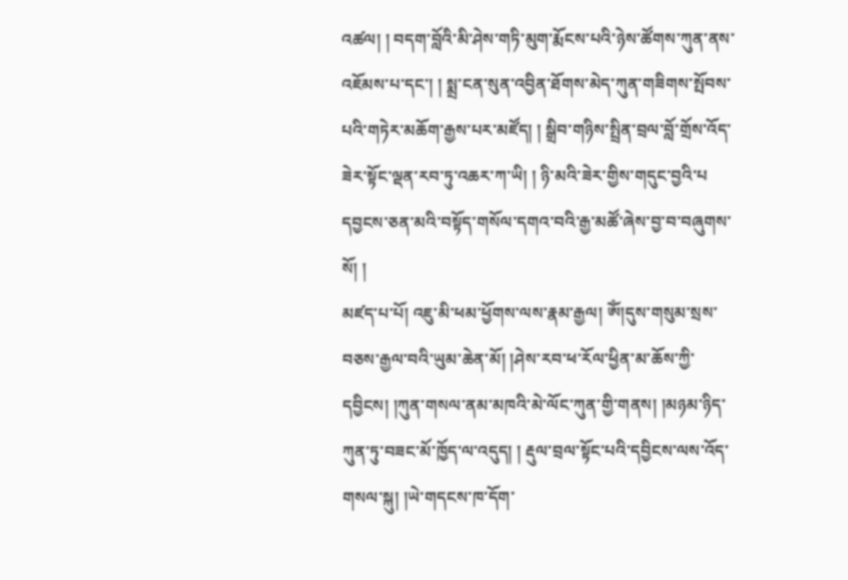འཚལ། ། བདག་བློའི་མི་ཤེས་གཏི་མུག་རྨོངས་པའི་ཉེས་ཚོགས་ཀུན་ནས་འཇོམས་པ་དང་། ། སྨྲ་ངན་སུན་འབྱིན་ཐོགས་མེད་ཀུན་གཟིགས་སྤོབས་པའི་གཏེར་མཆོག་རྒྱས་པར་མཛོད། ། སྒྲིབ་གཉིས་སྤྲིན་བྲལ་བློ་གྲོས་འོད་ཟེར་སྟོང་ལྡན་རབ་ཏུ་འཆར་ཀ་ཡི། ། ཉི་མའི་ཟེར་གྱིས་གདུང་བྱའི་པ
དབྱངས་ཅན་མའི་བསྟོད་གསོལ་དགའ་བའི་རྒྱ་མཚོ་ཞེས་བྱ་བ་བཞུགས་སོ། །
མཛད་པ་པོ། འཇུ་མི་ཕམ་ཕྱོགས་ལས་རྣམ་རྒྱལ། ཨོཾ།དུས་གསུམ་སྲས་བཅས་རྒྱལ་བའི་ཡུམ་ཆེན་མོ། །ཤེས་རབ་ཕ་རོལ་ཕྱིན་མ་ཆོས་ཀྱི་དབྱིངས། །ཀུན་གསལ་ནམ་མཁའི་མེ་ལོང་ཀུན་གྱི་གནས། །མཉམ་ཉིད་ཀུན་ཏུ་བཟང་མོ་ཁྱོད་ལ་འདུད། ། རྡུལ་བྲལ་སྟོང་པའི་དབྱིངས་ལས་འོད་གསལ་སྐུ། །ཡེ་གདངས་ཁ་དོག་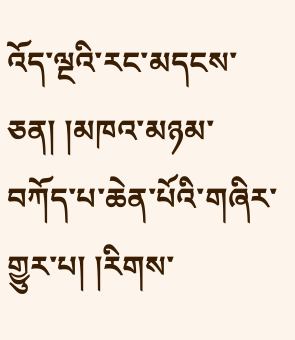འོད་ལྔའི་རང་མདངས་ཅན། །མཁའ་མཉམ་བཀོད་པ་ཆེན་པོའི་གཞིར་གྱུར་པ། །རིགས་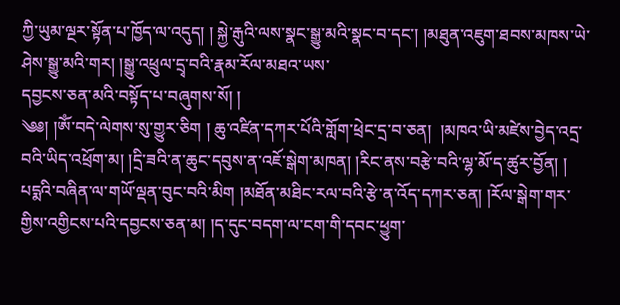ཀྱི་ཡུམ་ལྔར་སྟོན་པ་ཁྱོད་ལ་འདུད། ། སྐྱེ་རྒུའི་ལས་སྣང་སྒྱུ་མའི་སྣང་བ་དང་། །མཐུན་འཇུག་ཐབས་མཁས་ཡེ་ཤེས་སྒྱུ་མའི་གར། །སྒྱུ་འཕྲུལ་དྲྭ་བའི་རྣམ་རོལ་མཐའ་ཡས་
དབྱངས་ཅན་མའི་བསྟོད་པ་བཞུགས་སོ། །
༄༅། །ཨོཾ་བདེ་ལེགས་སུ་གྱུར་ཅིག ། ཆུ་འཛིན་དཀར་པོའི་གློག་ཕྲེང་དྲ་བ་ཅན།  །མཁའ་ཡི་མཛེས་བྱེད་འདྲ་བའི་ཡིད་འཕྲོག་མ། །དྲི་ཟའི་ན་ཆུང་དབུས་ན་འཇོ་སྒེག་མཁན། །རིང་ནས་བརྩེ་བའི་ལྷ་མོ་ད་ཚུར་བྱོན། ། པདྨའི་བཞིན་ལ་གཡོ་ལྡན་བུང་བའི་མིག །མཐོན་མཐིང་རལ་བའི་རྩེ་ན་འོད་དཀར་ཅན། །རོལ་སྒེག་གར་གྱིས་འགྱིངས་པའི་དབྱངས་ཅན་མ། །ད་དུང་བདག་ལ་ངག་གི་དབང་ཕྱུག་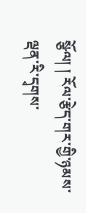སྩོལ། ། རོལ་རྩེད་གར་གྱི་ཉམས་ལྡན་རི་དྭགས་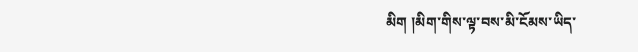མིག །མིག་གིས་ལྟ་བས་མི་ངོམས་ཡིད་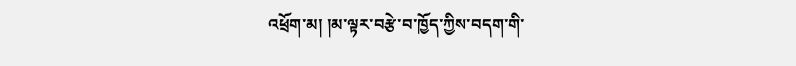འཕྲོག་མ། །མ་ལྟར་བརྩེ་བ་ཁྱོད་ཀྱིས་བདག་གི་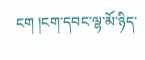ངག །ངག་དབང་ལྷ་མོ་ཉིད་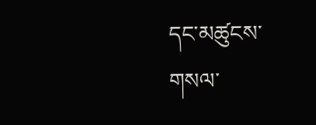དང་མཚུངས་
གསལ་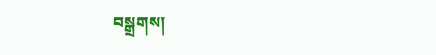བསྒྲགས།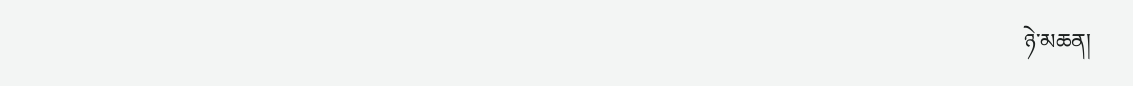ཉེ་མཆན།